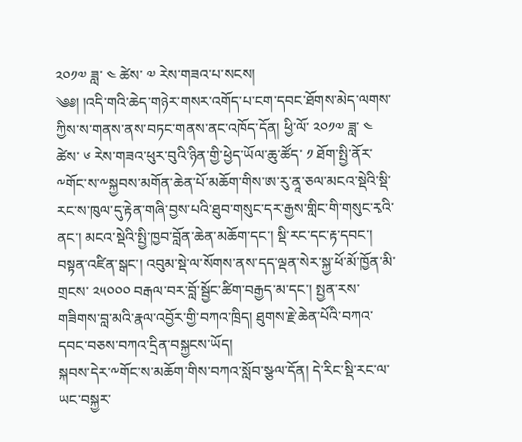༢༠༡༧ ཟླ་ ༤ ཚེས་ ༧ རེས་གཟའ་པ་སངས།
༄༅། །འདི་གའི་ཆེད་གཉེར་གསར་འགོད་པ་ངག་དབང་ཐོགས་མེད་ལགས་ཀྱིས་ས་གནས་ནས་བཏང་གནས་ནང་འཁོད་དོན། ཕྱི་ལོ་ ༢༠༡༧ ཟླ་ ༤ ཚེས་ ༦ རེས་གཟའ་ཕུར་བུའི་ཉིན་གྱི་ཕྱེད་ཡོལ་ཆུ་ཚོད་ ༡ ཐོག་སྤྱི་ནོར་༸གོང་ས་༸སྐྱབས་མགོན་ཆེན་པོ་མཆོག་གིས་ཨ་རུ་ནཱ་ཅལ་མངའ་སྡེའི་སྡི་རང་ས་ཁུལ་དུ་རྟེན་གཞི་བྱས་པའི་ཐུབ་གསུང་དར་རྒྱས་གླིང་གི་གསུང་རྭའི་ནང་། མངའ་སྡེའི་སྤྱི་ཁྱབ་བློན་ཆེན་མཆོག་དང་། སྡི་རང་དང་རྟ་དབང་། བསྟན་འཛིན་སྒང་། འབུམ་སྡེ་ལ་སོགས་ནས་དད་ལྡན་སེར་སྐྱ་ཕོ་མོ་ཁྱོན་མི་གྲངས་ ༢༥༠༠༠ བརྒལ་བར་བློ་སྦྱོང་ཚིག་བརྒྱད་མ་དང་། སྤྱན་རས་གཟིགས་བླ་མའི་རྣལ་འབྱོར་གྱི་བཀའ་ཁྲིད། ཐུགས་རྗེ་ཆེན་པོའི་བཀའ་དབང་བཅས་བཀའ་དྲིན་བསྐྱངས་ཡོད།
སྐབས་དེར་༸གོང་ས་མཆོག་གིས་བཀའ་སློབ་སྩལ་དོན། དེ་རིང་སྡི་རང་ལ་ཡང་བསྐྱར་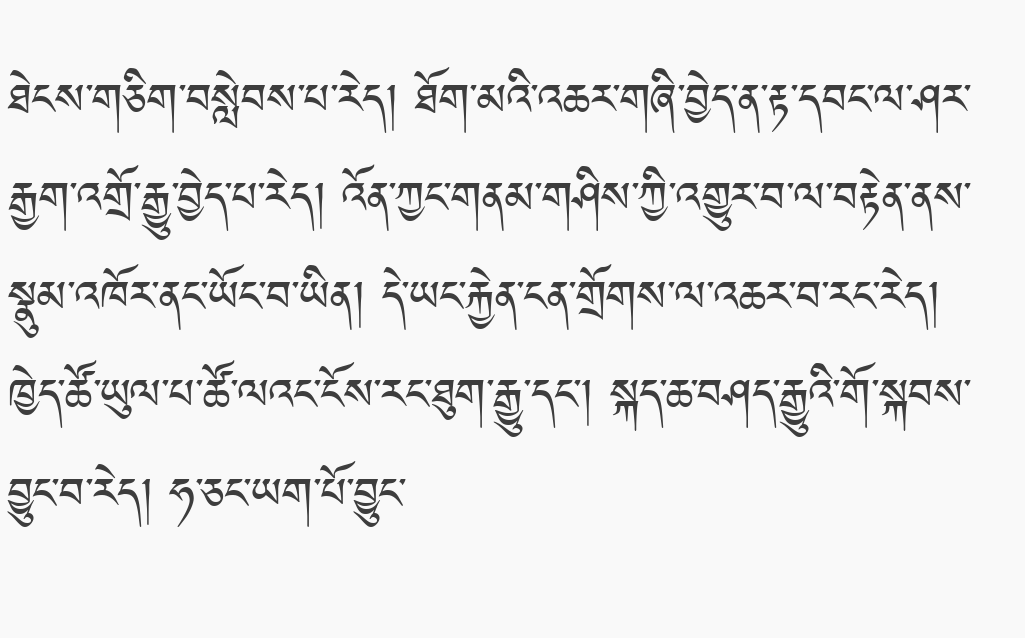ཐེངས་གཅིག་བསླེབས་པ་རེད། ཐོག་མའི་འཆར་གཞི་བྱེད་ན་རྟ་དབང་ལ་ཤར་རྒྱག་འགྲོ་རྒྱུ་བྱེད་པ་རེད། འོན་ཀྱང་གནམ་གཤིས་ཀྱི་འགྱུར་བ་ལ་བརྟེན་ནས་སྣུམ་འཁོར་ནང་ཡོང་བ་ཡིན། དེ་ཡང་རྐྱེན་ངན་གྲོགས་ལ་འཆར་བ་རང་རེད། ཁྱེད་ཚོ་ཡུལ་པ་ཚོ་ལའང་ངོས་རང་ཐུག་རྒྱུ་དང་། སྐད་ཆ་བཤད་རྒྱུའི་གོ་སྐབས་བྱུང་བ་རེད། ཧ་ཅང་ཡག་པོ་བྱུང་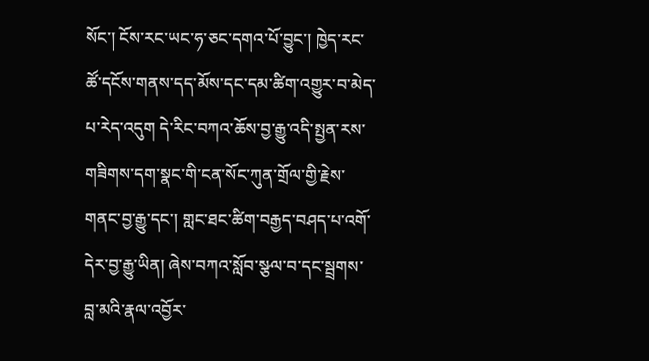སོང་། ངོས་རང་ཡང་ཧ་ཅང་དགའ་པོ་བྱུང་། ཁྱེད་རང་ཚོ་དངོས་གནས་དད་མོས་དང་དམ་ཚིག་འགྱུར་བ་མེད་པ་རེད་འདུག དེ་རིང་བཀའ་ཆོས་བྱ་རྒྱུ་འདི་སྤྱན་རས་གཟིགས་དག་སྣང་གི་ངན་སོང་ཀུན་གྲོལ་གྱི་རྗེས་གནང་བྱ་རྒྱུ་དང་། གླང་ཐང་ཚིག་བརྒྱད་བཤད་པ་འགོ་དེར་བྱ་རྒྱུ་ཡིན། ཞེས་བཀའ་སློབ་སྩལ་བ་དང་སྦྲགས་བླ་མའི་རྣལ་འབྱོར་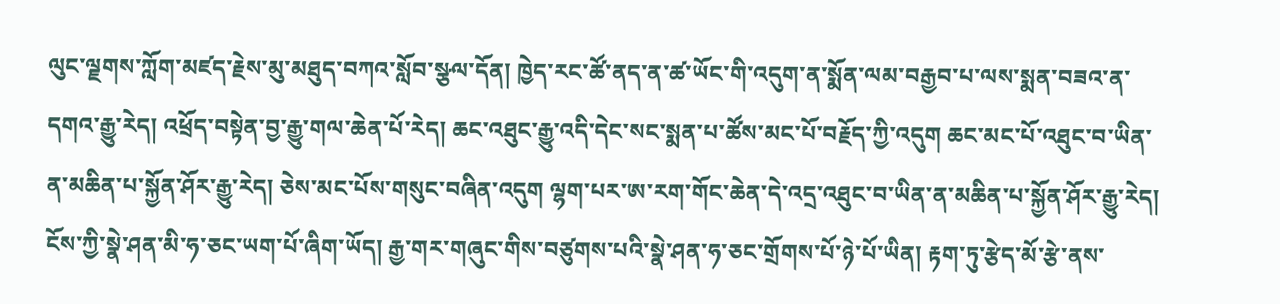ལུང་ལྗགས་ཀློག་མཛད་རྗེས་མུ་མཐུད་བཀའ་སློབ་སྩལ་དོན། ཁྱེད་རང་ཚོ་ནད་ན་ཚ་ཡོང་གི་འདུག་ན་སྨོན་ལམ་བརྒྱབ་པ་ལས་སྨན་བཟའ་ན་དགའ་རྒྱུ་རེད། འཕྲོད་བསྟེན་བྱ་རྒྱུ་གལ་ཆེན་པོ་རེད། ཆང་འཐུང་རྒྱུ་འདི་དེང་སང་སྨན་པ་ཚོས་མང་པོ་བརྗོད་ཀྱི་འདུག ཆང་མང་པོ་འཐུང་བ་ཡིན་ན་མཆིན་པ་སྐྱོན་ཤོར་རྒྱུ་རེད། ཅེས་མང་པོས་གསུང་བཞིན་འདུག ལྷག་པར་ཨ་རག་གོང་ཆེན་དེ་འདྲ་འཐུང་བ་ཡིན་ན་མཆིན་པ་སྐྱོན་ཤོར་རྒྱུ་རེད། ངོས་ཀྱི་སྣེ་ཤན་མི་ཧ་ཅང་ཡག་པོ་ཞིག་ཡོད། རྒྱ་གར་གཞུང་གིས་བཙུགས་པའི་སྣེ་ཤན་ཧ་ཅང་གྲོགས་པོ་ཉེ་པོ་ཡིན། རྟག་ཏུ་རྩེད་མོ་རྩེ་ནས་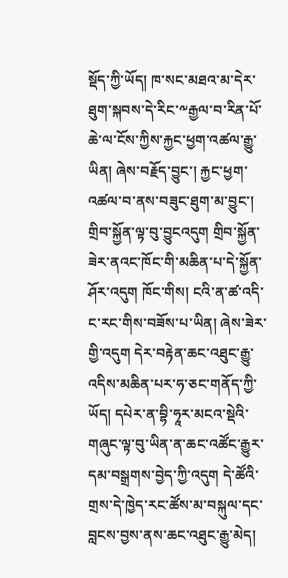སྡོད་ཀྱི་ཡོད། ཁ་སང་མཐའ་མ་དེར་ཐུག་སྐབས་དེ་རིང་༸རྒྱལ་བ་རིན་པོ་ཆེ་ལ་ངོས་ཀྱིས་རྐྱང་ཕྱག་འཚལ་རྒྱུ་ཡིན། ཞེས་བརྗོད་བྱུང་། རྐྱང་ཕྱག་འཚལ་བ་ནས་བཟུང་ཐུག་མ་བྱུང་། གྲིབ་སྐྱོན་ལྟ་བུ་བྱུངའདུག གྲིབ་སྐྱོན་ཟེར་ནའང་ཁོང་གི་མཆིན་པ་དེ་སྐྱོན་ཤོར་འདུག ཁོང་གིས། ངའི་ན་ཚ་འདི་ང་རང་གིས་བཟོས་པ་ཡིན། ཞེས་ཟེར་གྱི་འདུག དེར་བརྟེན་ཆང་འཐུང་རྒྱུ་འདིས་མཆིན་པར་ཧ་ཅང་གནོད་ཀྱི་ཡོད། དཔེར་ན་བྷི་ཧཱར་མངའ་སྡེའི་གཞུང་ལྟ་བུ་ཡིན་ན་ཆང་འཚོང་རྒྱུར་དམ་བསྒྲགས་བྱེད་ཀྱི་འདུག དེ་ཚོའི་གྲས་དེ་ཁྱེད་རང་ཚོས་མ་བསྐུལ་དང་བླངས་བྱས་ནས་ཆང་འཐུང་རྒྱུ་མེད།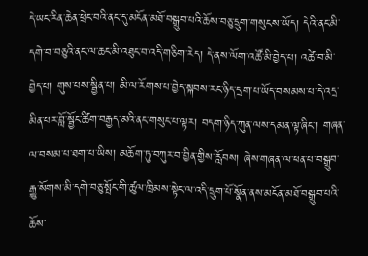དེ་ཡང་རིན་ཆེན་ཕྲེང་བའི་ནང་དུ་མངོན་མཐོ་བསྒྲུབ་པའི་ཆོས་བཅུ་དྲུག་གསུངས་ཡོད། དེའི་ནང་མི་དགེ་བ་བཅུའི་ནང་ལ་ཆང་མི་འཐུང་བ་འདི་གཅིག་རེད། དེ་ནས་ལོག་འཚོ་མི་བྱེད་པ། འཚེ་བ་མི་བྱེད་པ། གུས་པས་སྦྱིན་པ། མི་ལ་རོགས་པ་བྱེད་སྐབས་རང་ཉིད་དྲག་པ་ཡོད་བསམས་པ་དེ་འདྲ་མིན་པར་བློ་སྦྱོང་ཚིག་བརྒྱད་མའི་ནང་གསུང་པ་ལྟར། བདག་ཉིད་ཀུན་ལས་དམན་ལྟ་ཞིང་། གཞན་ལ་བསམ་པ་ཐག་པ་ཡིས། མཆོག་ཏུ་བཀུར་བ་བྱིན་གྱིས་རློབས། ཞེས་གཞན་ལ་ཕན་པ་བསྒྲུབ་རྒྱུ་སོགས་མི་དགེ་བཅུ་སྤོང་གི་ཚུལ་ཁྲིམས་སྟེང་ལ་འདི་དྲུག་པོ་སྣོན་ནས་མངོན་མཐོ་བསྒྲུབ་པའི་ཆོས་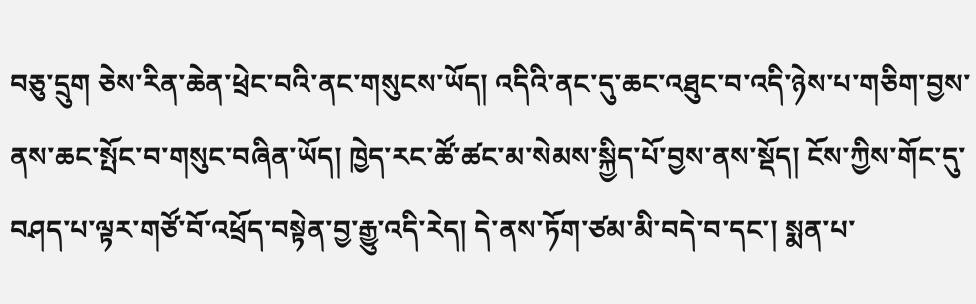བཅུ་དྲུག ཅེས་རིན་ཆེན་ཕྲེང་བའི་ནང་གསུངས་ཡོད། འདིའི་ནང་དུ་ཆང་འཐུང་བ་འདི་ཉེས་པ་གཅིག་བྱས་ནས་ཆང་སྤོང་བ་གསུང་བཞིན་ཡོད། ཁྱེད་རང་ཚོ་ཚང་མ་སེམས་སྐྱིད་པོ་བྱས་ནས་སྡོད། ངོས་ཀྱིས་གོང་དུ་བཤད་པ་ལྟར་གཙོ་བོ་འཕྲོད་བསྟེན་བྱ་རྒྱུ་འདི་རེད། དེ་ནས་ཏོག་ཙམ་མི་བདེ་བ་དང་། སྨན་པ་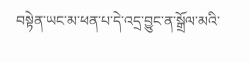བསྟེན་ཡང་མ་ཕན་པ་དེ་འདྲ་བྱུང་ན་སྒྲོལ་མའི་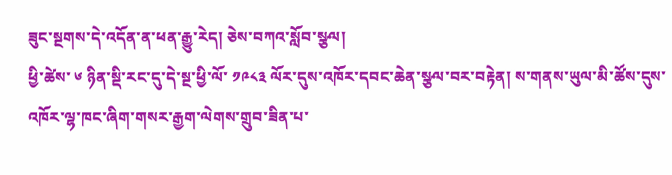ཟུང་སྔགས་དེ་འདོན་ན་ཕན་རྒྱུ་རེད། ཅེས་བཀའ་སློབ་སྩལ།
ཕྱི་ཚེས་ ༦ ཉིན་སྡི་རང་དུ་དེ་སྔ་ཕྱི་ལོ་ ༡༩༨༣ ལོར་དུས་འཁོར་དབང་ཆེན་སྩལ་བར་བརྟེན། ས་གནས་ཡུལ་མི་ཚོས་དུས་འཁོར་ལྷ་ཁང་ཞིག་གསར་རྒྱག་ལེགས་གྲུབ་ཟིན་པ་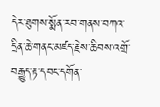དེར་ཐུགས་སྨོན་རབ་གནས་བཀའ་དྲིན་ཆེ་གནང་མཛད་རྗེས་ཆིབས་འགྲོ་བརྒྱུད་རྟ་དབང་དགོན་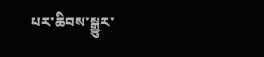པར་ཆིབས་སྒྱུར་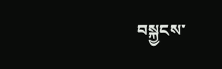བསྐྱངས་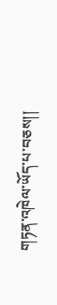གཏན་འཁེལ་ཡོད་པ་བཅས།།